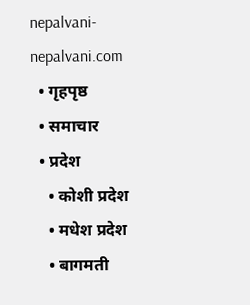nepalvani-nepalvani.com
  • गृहपृष्ठ
  • समाचार
  • प्रदेश
    • कोशी प्रदेश
    • मधेश प्रदेश
    • बागमती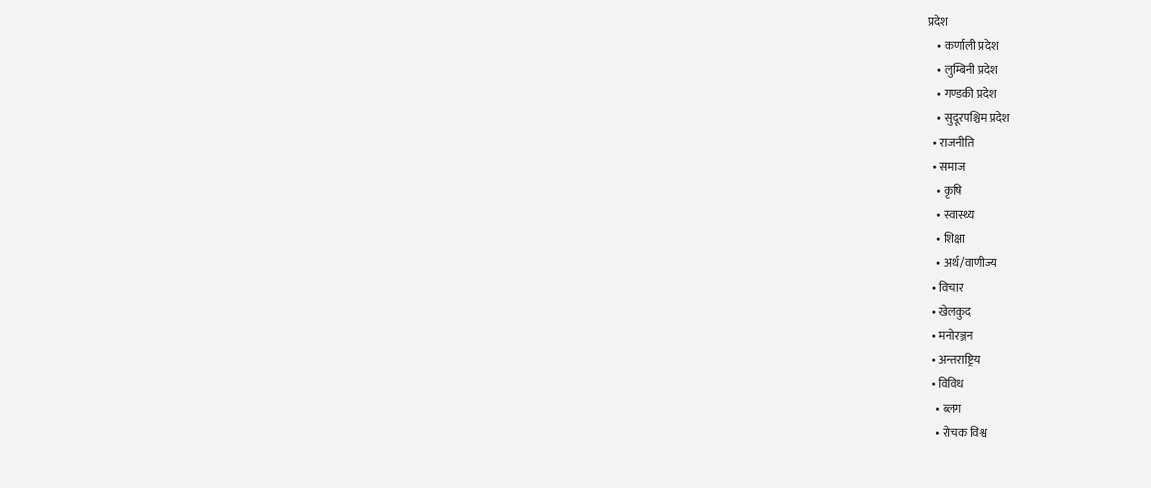प्रदेश
    • कर्णाली प्रदेश
    • लुम्बिनी प्रदेश
    • गण्डकी प्रदेश
    • सुदूरपश्चिम प्रदेश
  • राजनीति
  • समाज
    • कृषि
    • स्वास्थ्य
    • शिक्षा
    • अर्थ/वाणीज्य
  • विचार
  • खेलकुद
  • मनोरञ्जन
  • अन्तराष्ट्रिय
  • विविध
    • ब्लग
    • रोचक विश्व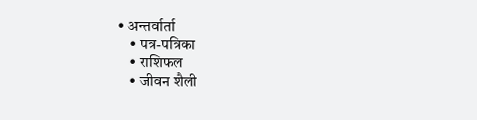• अन्तर्वार्ता
    • पत्र-पत्रिका
    • राशिफल
    • जीवन शैली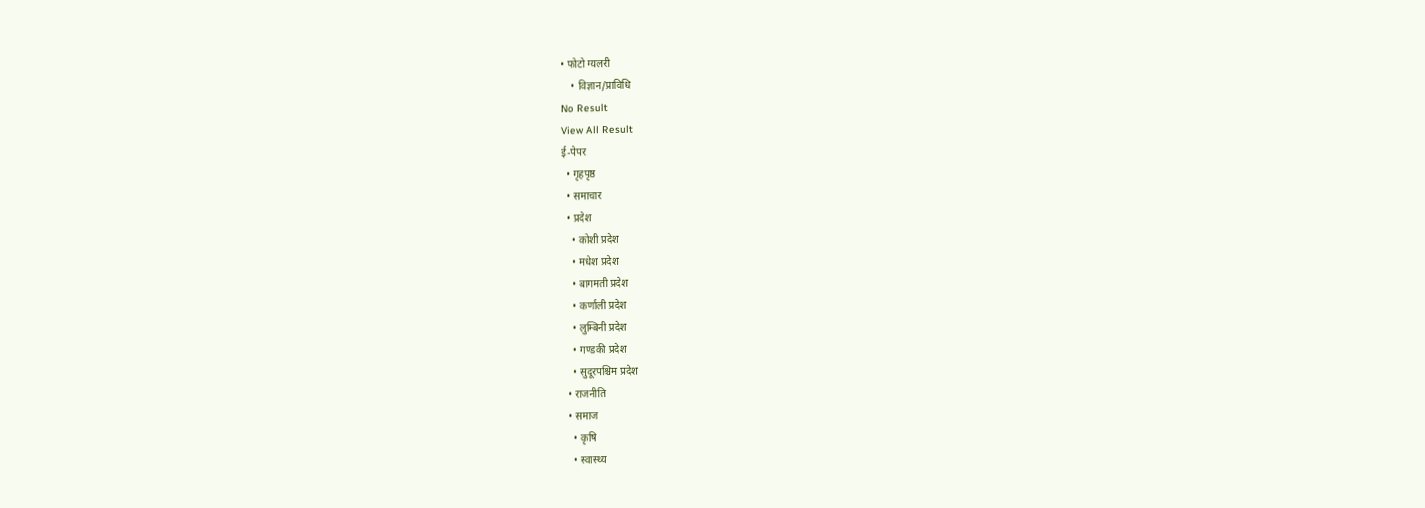• फोटो ग्यलरी
    • विज्ञान/प्राविधि
No Result
View All Result
ई-पेपर
  • गृहपृष्ठ
  • समाचार
  • प्रदेश
    • कोशी प्रदेश
    • मधेश प्रदेश
    • बागमती प्रदेश
    • कर्णाली प्रदेश
    • लुम्बिनी प्रदेश
    • गण्डकी प्रदेश
    • सुदूरपश्चिम प्रदेश
  • राजनीति
  • समाज
    • कृषि
    • स्वास्थ्य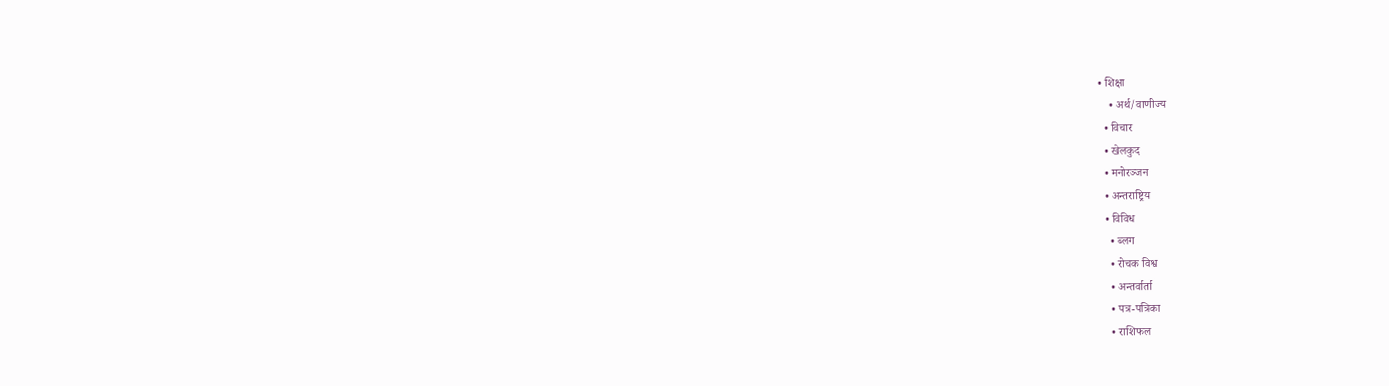• शिक्षा
    • अर्थ/वाणीज्य
  • विचार
  • खेलकुद
  • मनोरञ्जन
  • अन्तराष्ट्रिय
  • विविध
    • ब्लग
    • रोचक विश्व
    • अन्तर्वार्ता
    • पत्र-पत्रिका
    • राशिफल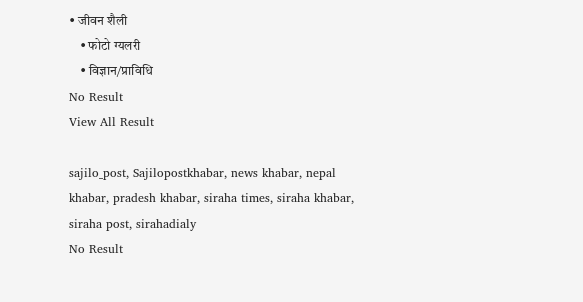• जीवन शैली
    • फोटो ग्यलरी
    • विज्ञान/प्राविधि
No Result
View All Result

sajilo_post, Sajilopostkhabar, news khabar, nepal khabar, pradesh khabar, siraha times, siraha khabar, siraha post, sirahadialy
No Result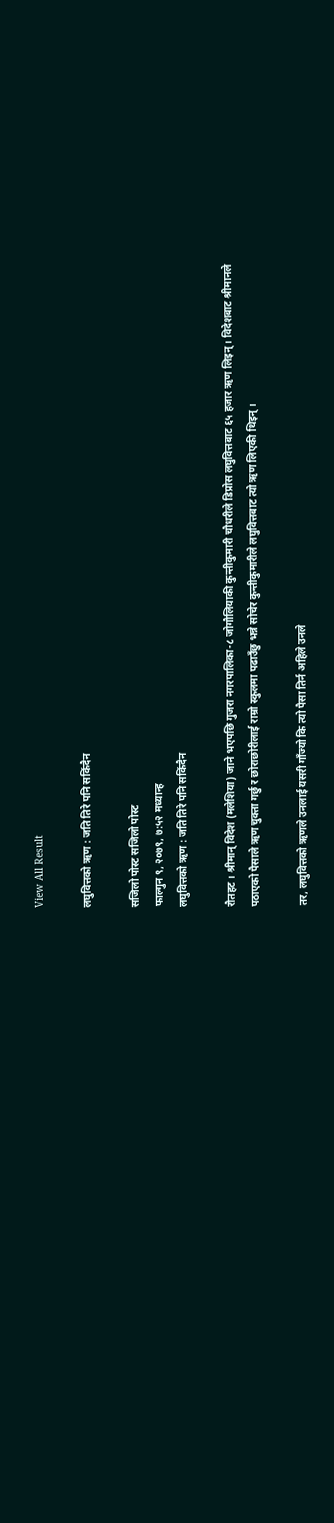View All Result

लघुवित्तको ऋण : जति तिरे पनि सकिंदैन

सजिलो पोस्ट सजिलो पोस्ट
फाल्गुन ९, २०७९, ७:५२ मध्यान्ह
लघुवित्तको ऋण : जति तिरे पनि सकिंदैन

रौतहट । श्रीमान् विदेश (मलेशिया) जाने भएपछि गुजरा नगरपालिका-८ जोगौलियाकी कुन्तीकुमारी चौधरीले डिप्रोस लघुवित्तबाट ६५ हजार ऋण लिइन् । विदेशबाट श्रीमानले पठाएको पैसाले ऋण चुक्ता गर्छु र छोराछोरीलाई राम्रो स्कुलमा पढाउँछु भन्ने सोचेर कुन्तीकुमारीले लघुवित्तबाट त्यो ऋण लिएकी थिइन् ।

तर, लघुवित्तको ऋणले उनलाई यसरी गाँज्यो कि त्यो पैसा तिर्न अहिले उनले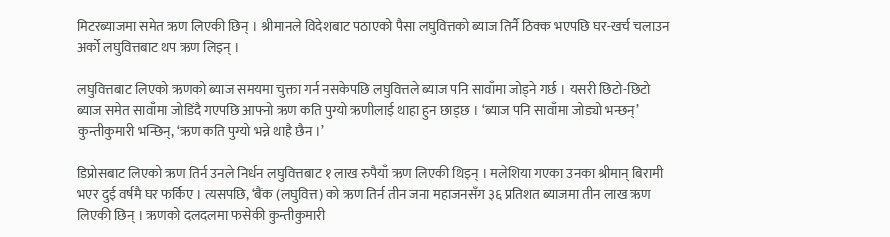मिटरब्याजमा समेत ऋण लिएकी छिन् । श्रीमानले विदेशबाट पठाएको पैसा लघुवित्तको ब्याज तिर्नै ठिक्क भएपछि घर-खर्च चलाउन अर्को लघुवित्तबाट थप ऋण लिइन् ।

लघुवित्तबाट लिएको ऋणको ब्याज समयमा चुक्ता गर्न नसकेपछि लघुवित्तले ब्याज पनि सावाँमा जोड्ने गर्छ । यसरी छिटो-छिटो ब्याज समेत सावाँमा जोडिंदै गएपछि आफ्नो ऋण कति पुग्यो ऋणीलाई थाहा हुन छाड्छ । ‘ब्याज पनि सावाँमा जोड्यो भन्छन्’ कुन्तीकुमारी भन्छिन्, ‘ऋण कति पुग्यो भन्ने थाहै छैन ।’

डिप्रोसबाट लिएको ऋण तिर्न उनले निर्धन लघुवित्तबाट १ लाख रुपैयाँ ऋण लिएकी थिइन् । मलेशिया गएका उनका श्रीमान् बिरामी भएर दुई वर्षमै घर फर्किए । त्यसपछि, ‘बैंक (लघुवित्त) को ऋण तिर्न तीन जना महाजनसँग ३६ प्रतिशत ब्याजमा तीन लाख ऋण लिएकी छिन् । ऋणको दलदलमा फसेकी कुन्तीकुमारी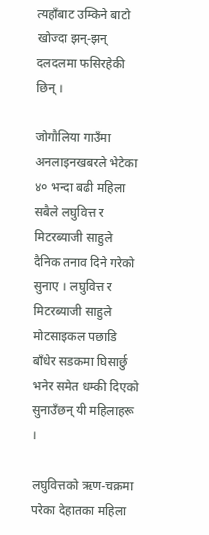त्यहाँबाट उम्किने बाटो खोज्दा झन्-झन् दलदलमा फसिरहेकी छिन् ।

जोगौलिया गाउँमा अनलाइनखबरले भेटेका ४० भन्दा बढी महिला सबैले लघुवित्त र मिटरब्याजी साहुले दैनिक तनाव दिने गरेको सुनाए । लघुवित्त र मिटरब्याजी साहुले मोटसाइकल पछाडि बाँधेर सडकमा घिसार्छु भनेर समेत धम्की दिएको सुनाउँछन् यी महिलाहरू ।

लघुवित्तको ऋण-चक्रमा परेका देहातका महिला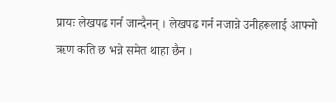प्रायः लेखपढ गर्न जान्दैनन् । लेखपढ गर्न नजान्ने उनीहरूलाई आफ्नो ऋण कति छ भन्ने समेत थाहा छैन ।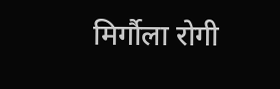मिर्गौला रोगी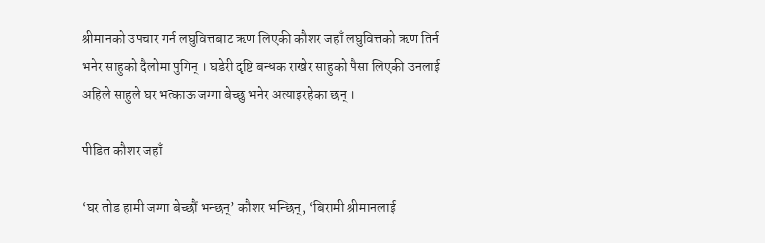श्रीमानको उपचार गर्न लघुवित्तबाट ऋण लिएकी कौशर जहाँ लघुवित्तको ऋण तिर्न भनेर साहुको दैलोमा पुगिन् । घडेरी दृष्टि बन्धक राखेर साहुको पैसा लिएकी उनलाई अहिले साहुले घर भत्काऊ जग्गा बेच्छु भनेर अत्याइरहेका छन् ।

पीडित कौशर जहाँ

‘घर तोड हामी जग्गा बेच्छौं भन्छन्’ कौशर भन्छिन्, ‘बिरामी श्रीमानलाई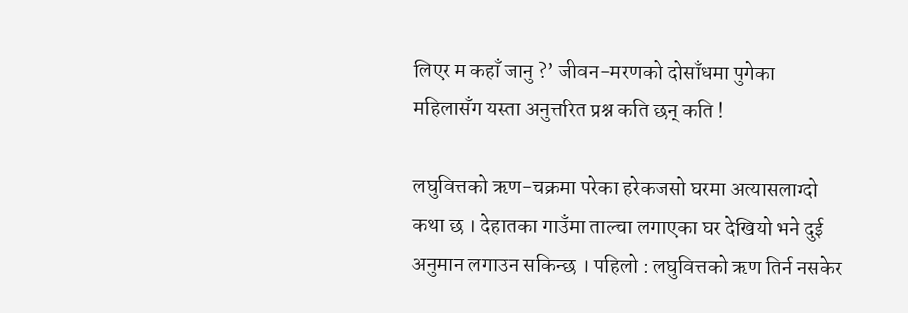लिएर म कहाँ जानु ?’ जीवन-मरणको दोसाँधमा पुगेका महिलासँग यस्ता अनुत्तरित प्रश्न कति छन् कति !

लघुवित्तको ऋण-चक्रमा परेका हरेकजसो घरमा अत्यासलाग्दो कथा छ । देहातका गाउँमा ताल्चा लगाएका घर देखियो भने दुई अनुमान लगाउन सकिन्छ । पहिलो : लघुवित्तको ऋण तिर्न नसकेर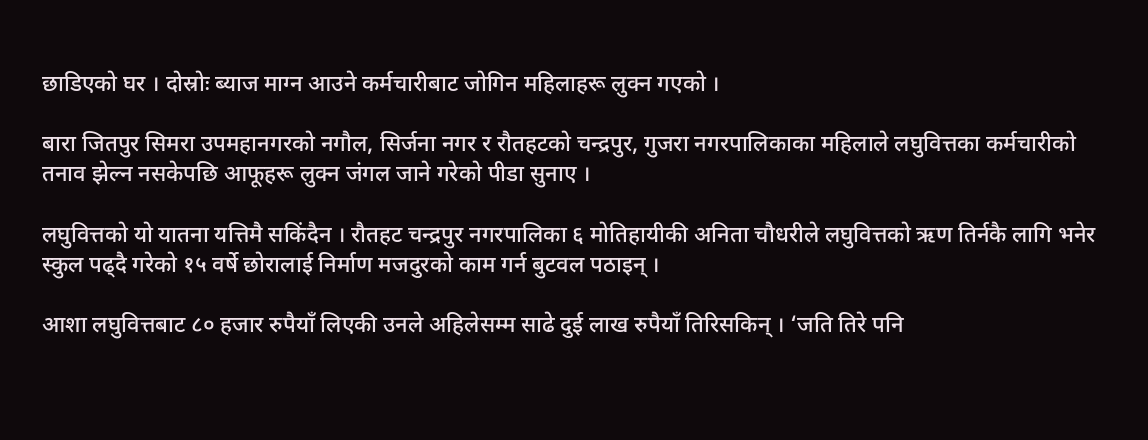छाडिएको घर । दोस्रोः ब्याज माग्न आउने कर्मचारीबाट जोगिन महिलाहरू लुक्न गएको ।

बारा जितपुर सिमरा उपमहानगरको नगौल, सिर्जना नगर र रौतहटको चन्द्रपुर, गुजरा नगरपालिकाका महिलाले लघुवित्तका कर्मचारीको तनाव झेल्न नसकेपछि आफूहरू लुक्न जंगल जाने गरेको पीडा सुनाए ।

लघुवित्तको यो यातना यत्तिमै सकिंदैन । रौतहट चन्द्रपुर नगरपालिका ६ मोतिहायीकी अनिता चौधरीले लघुवित्तको ऋण तिर्नकै लागि भनेर स्कुल पढ्दै गरेको १५ वर्षे छोरालाई निर्माण मजदुरको काम गर्न बुटवल पठाइन् ।

आशा लघुवित्तबाट ८० हजार रुपैयाँ लिएकी उनले अहिलेसम्म साढे दुई लाख रुपैयाँ तिरिसकिन् । ‘जति तिरे पनि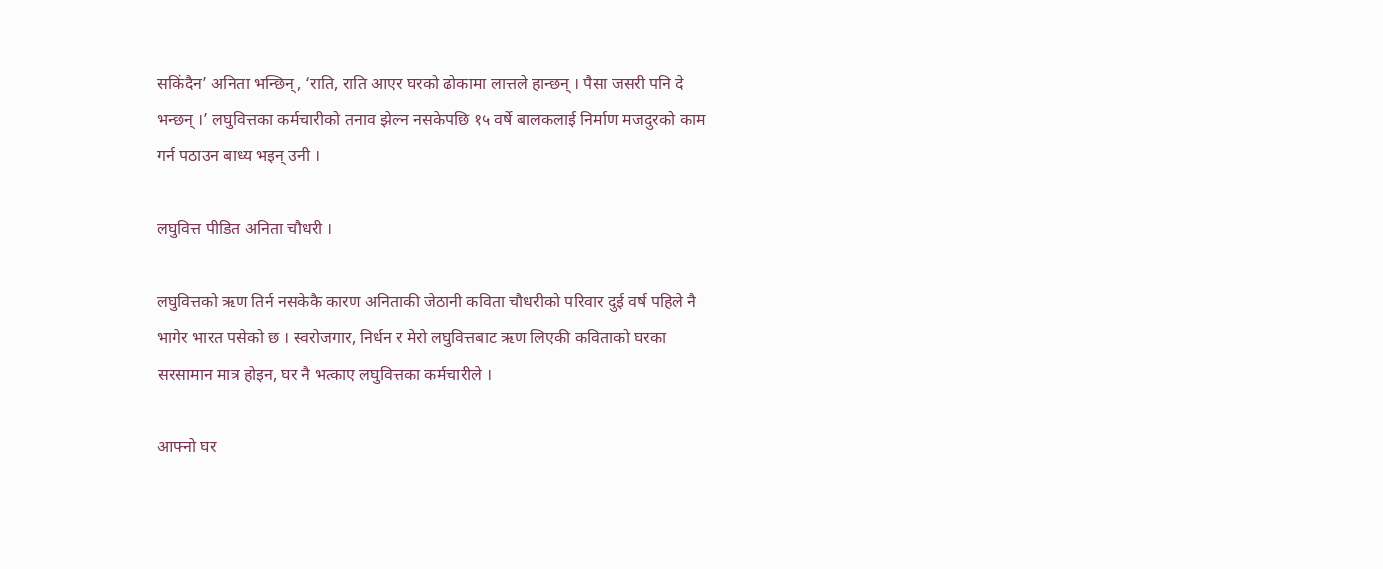सकिंदैन’ अनिता भन्छिन्, ‘राति, राति आएर घरको ढोकामा लात्तले हान्छन् । पैसा जसरी पनि दे भन्छन् ।’ लघुवित्तका कर्मचारीको तनाव झेल्न नसकेपछि १५ वर्षे बालकलाई निर्माण मजदुरको काम गर्न पठाउन बाध्य भइन् उनी ।

लघुवित्त पीडित अनिता चौधरी ।

लघुवित्तको ऋण तिर्न नसकेकै कारण अनिताकी जेठानी कविता चौधरीको परिवार दुई वर्ष पहिले नै भागेर भारत पसेको छ । स्वरोजगार, निर्धन र मेरो लघुवित्तबाट ऋण लिएकी कविताको घरका सरसामान मात्र होइन, घर नै भत्काए लघुवित्तका कर्मचारीले ।

आफ्नो घर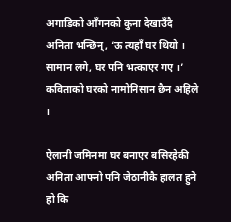अगाडिको आँगनको कुना देखाउँदै अनिता भन्छिन्, ‘ऊ त्यहाँ घर थियो । सामान लगे, घर पनि भत्काएर गए ।’ कविताको घरको नामोनिसान छैन अहिले ।

ऐलानी जमिनमा घर बनाएर बसिरहेकी अनिता आफ्नो पनि जेठानीकै हालत हुने हो कि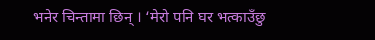भनेर चिन्तामा छिन् । ‘मेरो पनि घर भत्काउँछु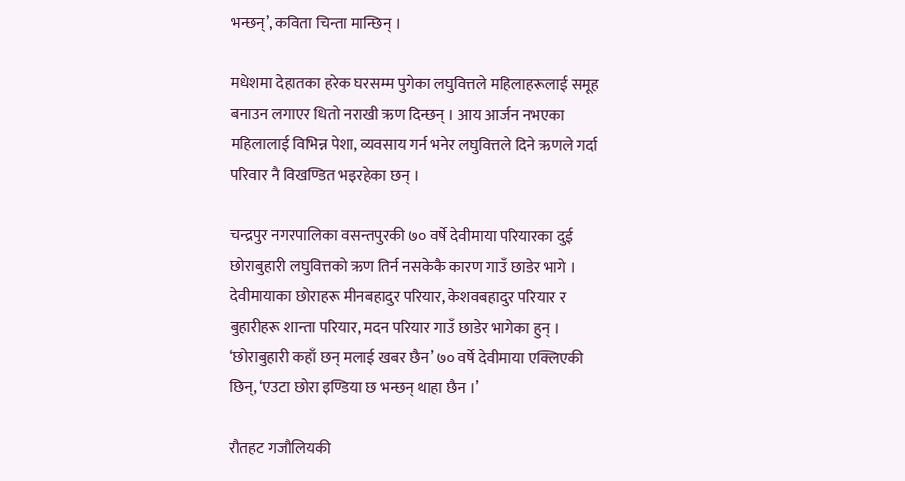भन्छन्’, कविता चिन्ता मान्छिन् ।

मधेशमा देहातका हरेक घरसम्म पुगेका लघुवित्तले महिलाहरूलाई समूह बनाउन लगाएर धितो नराखी ऋण दिन्छन् । आय आर्जन नभएका महिलालाई विभिन्न पेशा, व्यवसाय गर्न भनेर लघुवित्तले दिने ऋणले गर्दा परिवार नै विखण्डित भइरहेका छन् ।

चन्द्रपुर नगरपालिका वसन्तपुरकी ७० वर्षे देवीमाया परियारका दुई छोराबुहारी लघुवित्तको ऋण तिर्न नसकेकै कारण गाउँ छाडेर भागे । देवीमायाका छोराहरू मीनबहादुर परियार, केशवबहादुर परियार र बुहारीहरू शान्ता परियार, मदन परियार गाउँ छाडेर भागेका हुन् । ‘छोराबुहारी कहाँ छन् मलाई खबर छैन’ ७० वर्षे देवीमाया एक्लिएकी छिन्, ‘एउटा छोरा इण्डिया छ भन्छन् थाहा छैन ।’

रौतहट गजौलियकी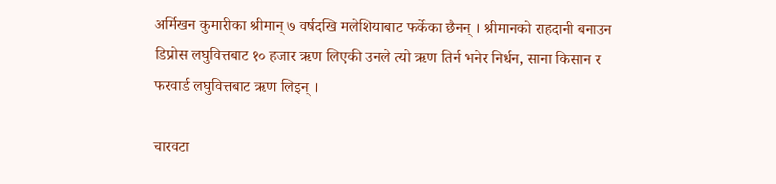अर्मिखन कुमारीका श्रीमान् ७ वर्षदखि मलेशियाबाट फर्केका छैनन् । श्रीमानको राहदानी बनाउन डिप्रोस लघुवित्तबाट १० हजार ऋण लिएकी उनले त्यो ऋण तिर्न भनेर निर्धन, साना किसान र फरवार्ड लघुवित्तबाट ऋण लिइन् ।

चारवटा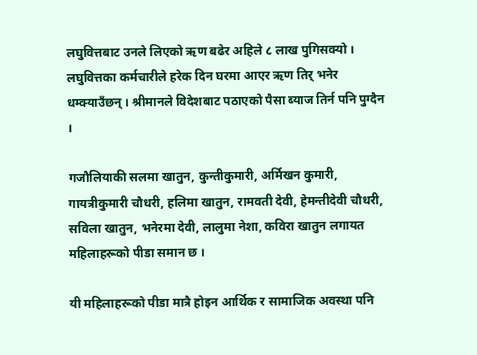लघुवित्तबाट उनले लिएको ऋण बढेर अहिले ८ लाख पुगिसक्यो । लघुवित्तका कर्मचारीले हरेक दिन घरमा आएर ऋण तिर् भनेर धम्क्याउँछन् । श्रीमानले विदेशबाट पठाएको पैसा ब्याज तिर्न पनि पुग्दैन ।

गजौलियाकी सलमा खातुन, कुन्तीकुमारी, अर्मिखन कुमारी, गायत्रीकुमारी चौधरी, हलिमा खातुन, रामवती देवी, हेमन्तीदेवी चौधरी, सविला खातुन, भनेरमा देवी, लालुमा नेशा, कविरा खातुन लगायत महिलाहरूको पीडा समान छ ।

यी महिलाहरूको पीडा मात्रै होइन आर्थिक र सामाजिक अवस्था पनि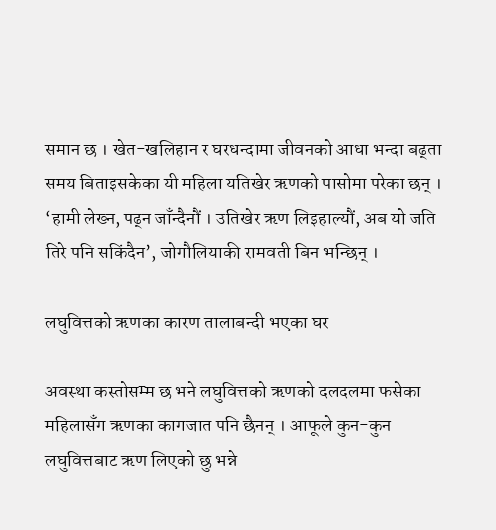समान छ । खेत-खलिहान र घरधन्दामा जीवनको आधा भन्दा बढ्ता समय बिताइसकेका यी महिला यतिखेर ऋणको पासोमा परेका छन् । ‘हामी लेख्न, पढ्न जाँन्दैनौं । उतिखेर ऋण लिइहाल्यौं, अब यो जति तिरे पनि सकिंदैन’, जोगौलियाकी रामवती बिन भन्छिन् ।

लघुवित्तको ऋणका कारण तालाबन्दी भएका घर

अवस्था कस्तोसम्म छ भने लघुवित्तको ऋणको दलदलमा फसेका महिलासँग ऋणका कागजात पनि छैनन् । आफूले कुन-कुन लघुवित्तबाट ऋण लिएको छु भन्ने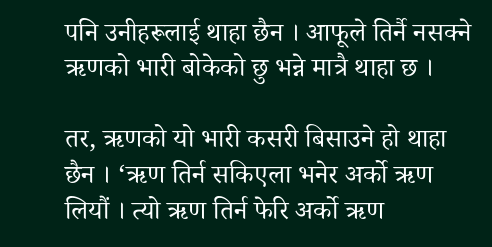पनि उनीहरूलाई थाहा छैन । आफूले तिर्नै नसक्ने ऋणको भारी बोकेको छु भन्ने मात्रै थाहा छ ।

तर, ऋणको यो भारी कसरी बिसाउने हो थाहा छैन । ‘ऋण तिर्न सकिएला भनेर अर्को ऋण लियौं । त्यो ऋण तिर्न फेरि अर्को ऋण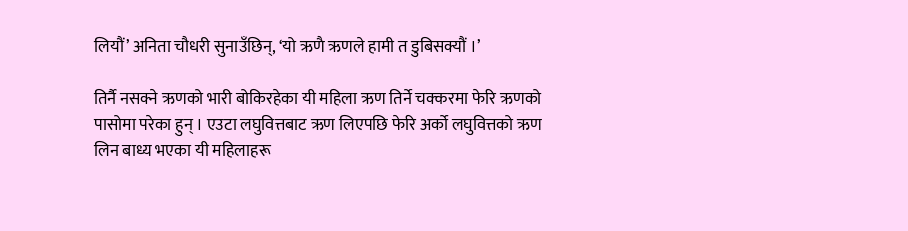लियौं’ अनिता चौधरी सुनाउँछिन्, ‘यो ऋणै ऋणले हामी त डुबिसक्यौं ।’

तिर्नै नसक्ने ऋणको भारी बोकिरहेका यी महिला ऋण तिर्ने चक्करमा फेरि ऋणको पासोमा परेका हुन् । एउटा लघुवित्तबाट ऋण लिएपछि फेरि अर्को लघुवित्तको ऋण लिन बाध्य भएका यी महिलाहरू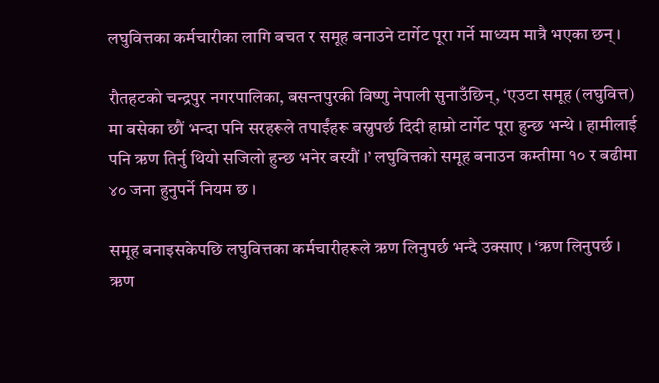लघुवित्तका कर्मचारीका लागि बचत र समूह बनाउने टार्गेट पूरा गर्ने माध्यम मात्रै भएका छन् ।

रौतहटको चन्द्रपुर नगरपालिका, बसन्तपुरकी विष्णु नेपाली सुनाउँछिन्, ‘एउटा समूह (लघुवित्त) मा बसेका छौं भन्दा पनि सरहरूले तपाईंहरू बस्नुपर्छ दिदी हाम्रो टार्गेट पूरा हुन्छ भन्थे । हामीलाई पनि ऋण तिर्नु थियो सजिलो हुन्छ भनेर बस्यौं ।’ लघुवित्तको समूह बनाउन कम्तीमा १० र बढीमा ४० जना हुनुपर्ने नियम छ ।

समूह बनाइसकेपछि लघुवित्तका कर्मचारीहरूले ऋण लिनुपर्छ भन्दै उक्साए । ‘ऋण लिनुपर्छ । ऋण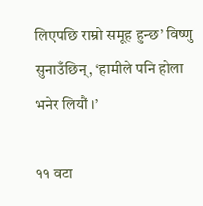लिएपछि राम्रो समूह हुन्छ’ विष्णु सुनाउँछिन्, ‘हामीले पनि होला भनेर लियौं ।’

११ वटा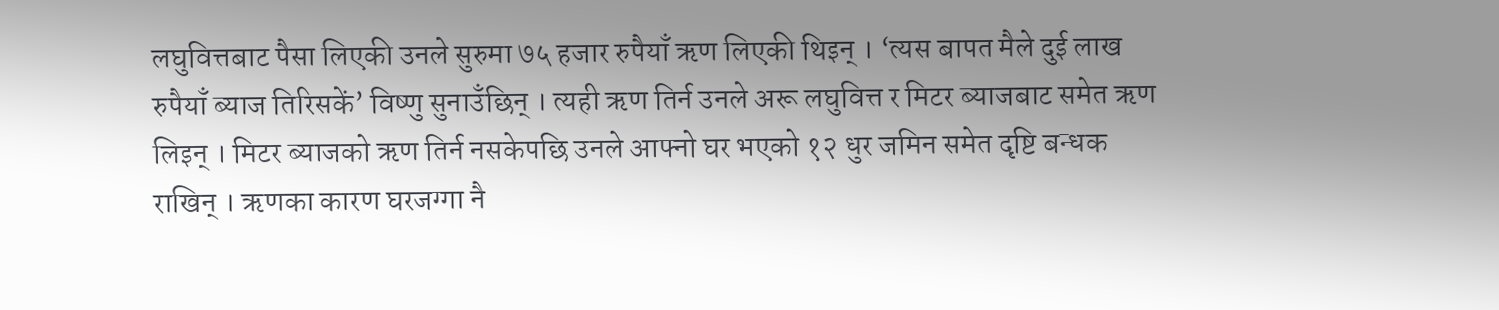लघुवित्तबाट पैसा लिएकी उनले सुरुमा ७५ हजार रुपैयाँ ऋण लिएकी थिइन् । ‘त्यस बापत मैले दुई लाख रुपैयाँ ब्याज तिरिसकें’ विष्णु सुनाउँछिन् । त्यही ऋण तिर्न उनले अरू लघुवित्त र मिटर ब्याजबाट समेत ऋण लिइन् । मिटर ब्याजको ऋण तिर्न नसकेपछि उनले आफ्नो घर भएको १२ धुर जमिन समेत दृष्टि बन्धक राखिन् । ऋणका कारण घरजग्गा नै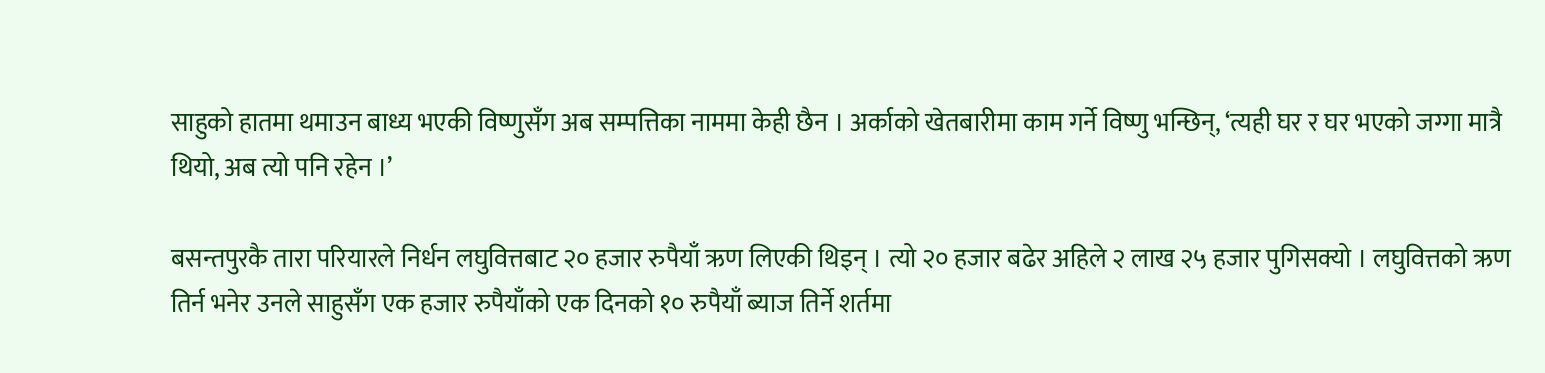साहुको हातमा थमाउन बाध्य भएकी विष्णुसँग अब सम्पत्तिका नाममा केही छैन । अर्काको खेतबारीमा काम गर्ने विष्णु भन्छिन्, ‘त्यही घर र घर भएको जग्गा मात्रै थियो, अब त्यो पनि रहेन ।’

बसन्तपुरकै तारा परियारले निर्धन लघुवित्तबाट २० हजार रुपैयाँ ऋण लिएकी थिइन् । त्यो २० हजार बढेर अहिले २ लाख २५ हजार पुगिसक्यो । लघुवित्तको ऋण तिर्न भनेर उनले साहुसँग एक हजार रुपैयाँको एक दिनको १० रुपैयाँ ब्याज तिर्ने शर्तमा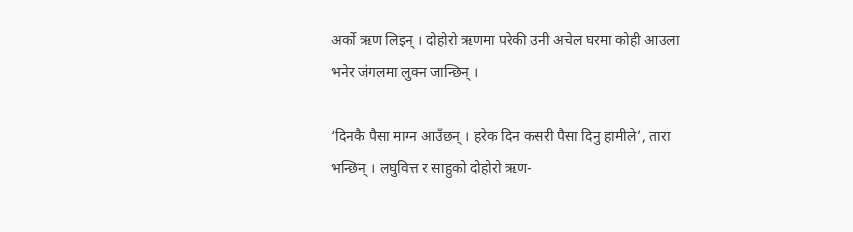अर्को ऋण लिइन् । दोहोरो ऋणमा परेकी उनी अचेल घरमा कोही आउला भनेर जंगलमा लुक्न जान्छिन् ।

‘दिनकै पैसा माग्न आउँछन् । हरेक दिन कसरी पैसा दिनु हामीले’, तारा भन्छिन् । लघुवित्त र साहुको दोहोरो ऋण-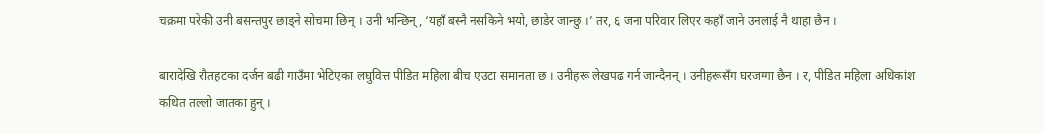चक्रमा परेकी उनी बसन्तपुर छाड्ने सोचमा छिन् । उनी भन्छिन्, ‘यहाँ बस्नै नसकिने भयो, छाडेर जान्छु ।’ तर, ६ जना परिवार लिएर कहाँ जाने उनलाई नै थाहा छैन ।

बारादेखि रौतहटका दर्जन बढी गाउँमा भेटिएका लघुवित्त पीडित महिला बीच एउटा समानता छ । उनीहरू लेखपढ गर्न जान्दैनन् । उनीहरूसँग घरजग्गा छैन । र, पीडित महिला अधिकांश कथित तल्लो जातका हुन् ।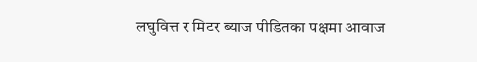लघुवित्त र मिटर ब्याज पीडितका पक्षमा आवाज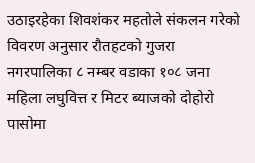उठाइरहेका शिवशंकर महतोले संकलन गरेको विवरण अनुसार रौतहटको गुजरा नगरपालिका ८ नम्बर वडाका १०८ जना महिला लघुवित्त र मिटर ब्याजको दोहोरो पासोमा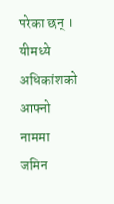परेका छन् । यीमध्ये अधिकांशको आफ्नो नाममा जमिन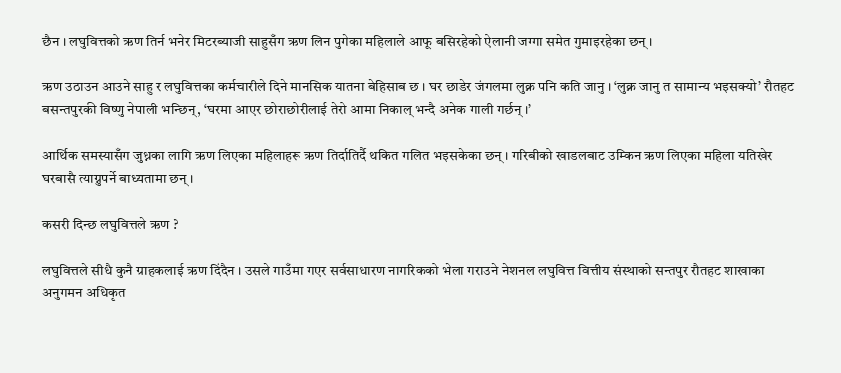छैन । लघुवित्तको ऋण तिर्न भनेर मिटरब्याजी साहुसँग ऋण लिन पुगेका महिलाले आफू बसिरहेको ऐलानी जग्गा समेत गुमाइरहेका छन् ।

ऋण उठाउन आउने साहु र लघुवित्तका कर्मचारीले दिने मानसिक यातना बेहिसाब छ । घर छाडेर जंगलमा लुक्न पनि कति जानु । ‘लुक्न जानु त सामान्य भइसक्यो’ रौतहट बसन्तपुरकी विष्णु नेपाली भन्छिन्, ‘घरमा आएर छोराछोरीलाई तेरो आमा निकाल् भन्दै अनेक गाली गर्छन् ।’

आर्थिक समस्यासँग जुध्नका लागि ऋण लिएका महिलाहरू ऋण तिर्दातिर्दै थकित गलित भइसकेका छन् । गरिबीको खाडलबाट उम्किन ऋण लिएका महिला यतिखेर घरबासै त्याग्नुपर्ने बाध्यतामा छन् ।

कसरी दिन्छ लघुवित्तले ऋण ?

लघुवित्तले सीधै कुनै ग्राहकलाई ऋण दिंदैन । उसले गाउँमा गएर सर्वसाधारण नागरिकको भेला गराउने नेशनल लघुवित्त वित्तीय संस्थाको सन्तपुर रौतहट शाखाका अनुगमन अधिकृत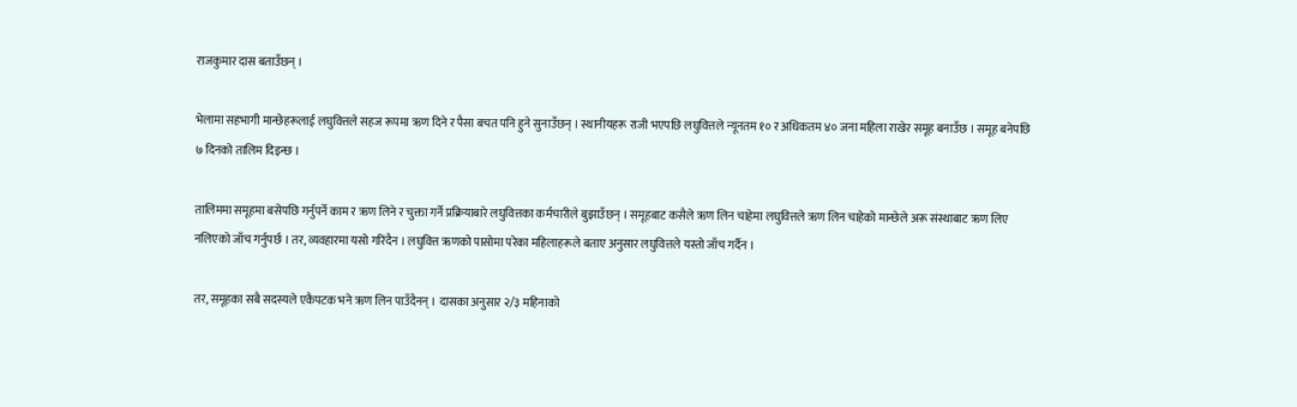राजकुमार दास बताउँछन् ।

भेलामा सहभागी मान्छेहरूलाई लघुवित्तले सहज रूपमा ऋण दिने र पैसा बचत पनि हुने सुनाउँछन् । स्थानीयहरू राजी भएपछि लघुवित्तले न्यूनतम १० र अधिकतम ४० जना महिला राखेर समूह बनाउँछ । समूह बनेपछि ७ दिनको तालिम दिइन्छ ।

तालिममा समूहमा बसेपछि गर्नुपर्ने काम र ऋण लिने र चुक्ता गर्ने प्रक्रियाबारे लघुवित्तका कर्मचारीले बुझाउँछन् । समूहबाट कसैले ऋण लिन चाहेमा लघुवित्तले ऋण लिन चाहेको मान्छेले अरू संस्थाबाट ऋण लिए नलिएको जाँच गर्नुपर्छ । तर, व्यवहारमा यसो गरिंदैन । लघुवित्त ऋणको पासोमा परेका महिलाहरूले बताए अनुसार लघुवित्तले यस्तो जाँच गर्दैन ।

तर, समूहका सबै सदस्यले एकैपटक भने ऋण लिन पाउँदैनन् । दासका अनुसार २/३ महिनाको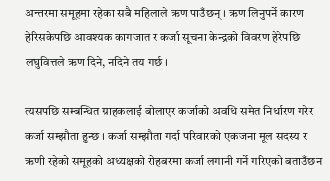अन्तरमा समूहमा रहेका सबै महिलाले ऋण पाउँछन् । ऋण लिनुपर्ने कारण हेरिसकेपछि आवश्यक कागजात र कर्जा सूचना केन्द्रको विवरण हेरेपछि लघुवित्तले ऋण दिने, नदिने तय गर्छ ।

त्यसपछि सम्बन्धित ग्राहकलाई बोलाएर कर्जाको अवधि समेत निर्धारण गरेर कर्जा सम्झौता हुन्छ । कर्जा सम्झौता गर्दा परिवारको एकजना मूल सदस्य र ऋणी रहेको समूहको अध्यक्षको रोहबरमा कर्जा लगानी गर्ने गरिएको बताउँछन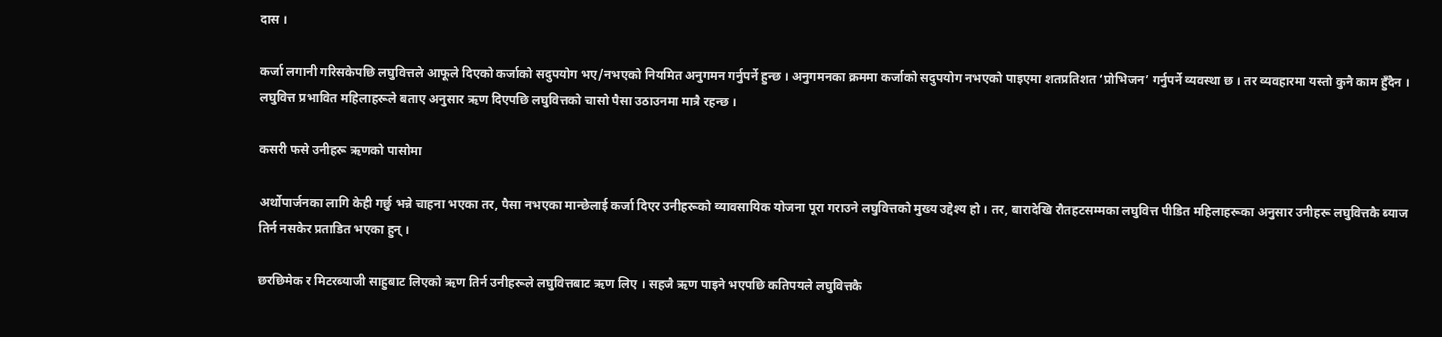दास ।

कर्जा लगानी गरिसकेपछि लघुवित्तले आफूले दिएको कर्जाको सदुपयोग भए/नभएको नियमित अनुगमन गर्नुपर्ने हुन्छ । अनुगमनका क्रममा कर्जाको सदुपयोग नभएको पाइएमा शतप्रतिशत ‘प्रोभिजन’ गर्नुपर्ने व्यवस्था छ । तर व्यवहारमा यस्तो कुनै काम हुँदैन । लघुवित्त प्रभावित महिलाहरूले बताए अनुसार ऋण दिएपछि लघुवित्तको चासो पैसा उठाउनमा मात्रै रहन्छ ।

कसरी फसे उनीहरू ऋणको पासोमा

अर्थोपार्जनका लागि केही गर्छु भन्ने चाहना भएका तर, पैसा नभएका मान्छेलाई कर्जा दिएर उनीहरूको व्यावसायिक योजना पूरा गराउने लघुवित्तको मुख्य उद्देश्य हो । तर, बारादेखि रौतहटसम्मका लघुवित्त पीडित महिलाहरूका अनुसार उनीहरू लघुवित्तकै ब्याज तिर्न नसकेर प्रताडित भएका हुन् ।

छरछिमेक र मिटरब्याजी साहुबाट लिएको ऋण तिर्न उनीहरूले लघुवित्तबाट ऋण लिए । सहजै ऋण पाइने भएपछि कतिपयले लघुवित्तकै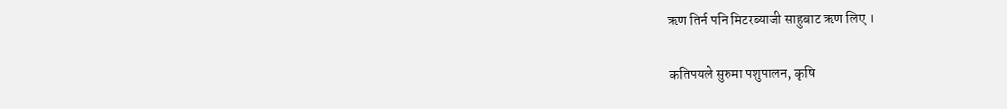ऋण तिर्न पनि मिटरब्याजी साहुबाट ऋण लिए ।

कतिपयले सुरुमा पशुपालन, कृषि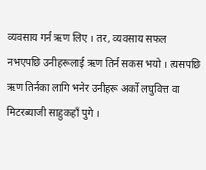व्यवसाय गर्न ऋण लिए । तर, व्यवसाय सफल नभएपछि उनीहरूलाई ऋण तिर्न सकस भयो । त्यसपछि ऋण तिर्नका लागि भनेर उनीहरू अर्को लघुवित्त वा मिटरब्याजी साहुकहाँ पुगे ।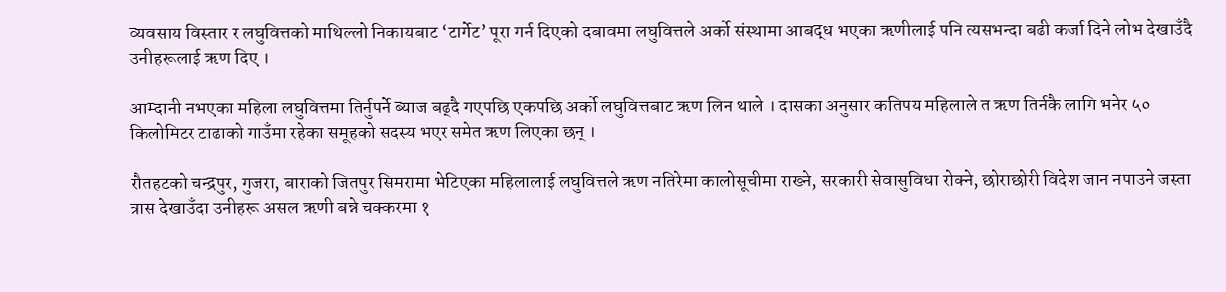व्यवसाय विस्तार र लघुवित्तको माथिल्लो निकायबाट ‘टार्गेट’ पूरा गर्न दिएको दबावमा लघुवित्तले अर्को संस्थामा आबद्ध भएका ऋणीलाई पनि त्यसभन्दा बढी कर्जा दिने लोभ देखाउँदै उनीहरूलाई ऋण दिए ।

आम्दानी नभएका महिला लघुवित्तमा तिर्नुपर्ने ब्याज बढ्दै गएपछि एकपछि अर्को लघुवित्तबाट ऋण लिन थाले । दासका अनुसार कतिपय महिलाले त ऋण तिर्नकै लागि भनेर ५० किलोमिटर टाढाको गाउँमा रहेका समूहको सदस्य भएर समेत ऋण लिएका छन् ।

रौतहटको चन्द्रपुर, गुजरा, बाराको जितपुर सिमरामा भेटिएका महिलालाई लघुवित्तले ऋण नतिरेमा कालोसूचीमा राख्ने, सरकारी सेवासुविधा रोक्ने, छोराछोरी विदेश जान नपाउने जस्ता त्रास देखाउँदा उनीहरू असल ऋणी बन्ने चक्करमा १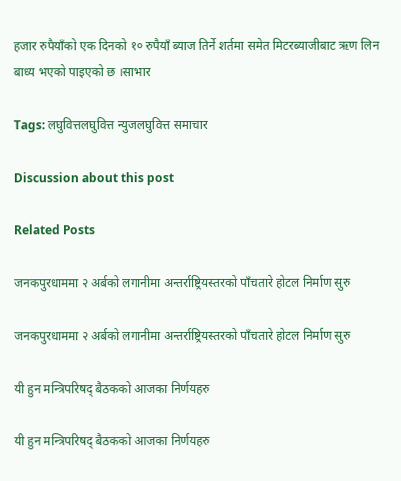हजार रुपैयाँको एक दिनको १० रुपैयाँ ब्याज तिर्ने शर्तमा समेत मिटरब्याजीबाट ऋण लिन बाध्य भएको पाइएको छ ।साभार

Tags: लघुवित्तलघुवित्त न्युजलघुवित्त समाचार

Discussion about this post

Related Posts

जनकपुरधाममा २ अर्बको लगानीमा अन्तर्राष्ट्रियस्तरको पाँचतारे होटल निर्माण सुरु

जनकपुरधाममा २ अर्बको लगानीमा अन्तर्राष्ट्रियस्तरको पाँचतारे होटल निर्माण सुरु

यी हुन मन्त्रिपरिषद् बैठकको आजका निर्णयहरु

यी हुन मन्त्रिपरिषद् बैठकको आजका निर्णयहरु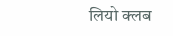लियो क्लब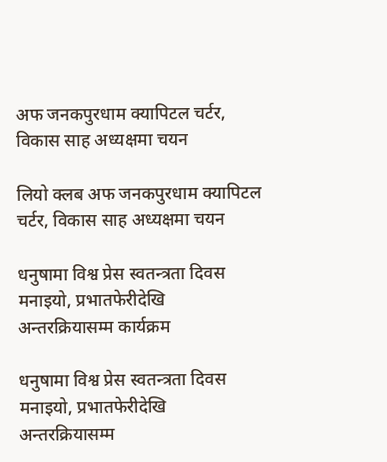अफ जनकपुरधाम क्यापिटल चर्टर, विकास साह अध्यक्षमा चयन

लियो क्लब अफ जनकपुरधाम क्यापिटल चर्टर, विकास साह अध्यक्षमा चयन

धनुषामा विश्व प्रेस स्वतन्त्रता दिवस मनाइयो, प्रभातफेरीदेखि अन्तरक्रियासम्म कार्यक्रम

धनुषामा विश्व प्रेस स्वतन्त्रता दिवस मनाइयो, प्रभातफेरीदेखि अन्तरक्रियासम्म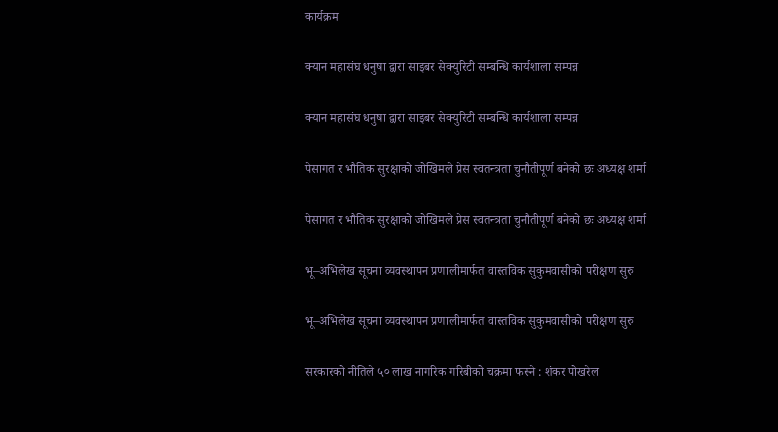कार्यक्रम

क्यान महासंघ धनुषा द्वारा साइबर सेक्युरिटी सम्बन्धि कार्यशाला सम्पन्न

क्यान महासंघ धनुषा द्वारा साइबर सेक्युरिटी सम्बन्धि कार्यशाला सम्पन्न

पेसागत र भौतिक सुरक्षाको जोखिमले प्रेस स्वतन्त्रता चुनौतीपूर्ण बनेको छः अध्यक्ष शर्मा

पेसागत र भौतिक सुरक्षाको जोखिमले प्रेस स्वतन्त्रता चुनौतीपूर्ण बनेको छः अध्यक्ष शर्मा

भू–अभिलेख सूचना व्यवस्थापन प्रणालीमार्फत वास्तविक सुकुमवासीको परीक्षण सुरु

भू–अभिलेख सूचना व्यवस्थापन प्रणालीमार्फत वास्तविक सुकुमवासीको परीक्षण सुरु

सरकारको नीतिले ५० लाख नागरिक गरिबीको चक्रमा फस्ने : शंकर पोखरेल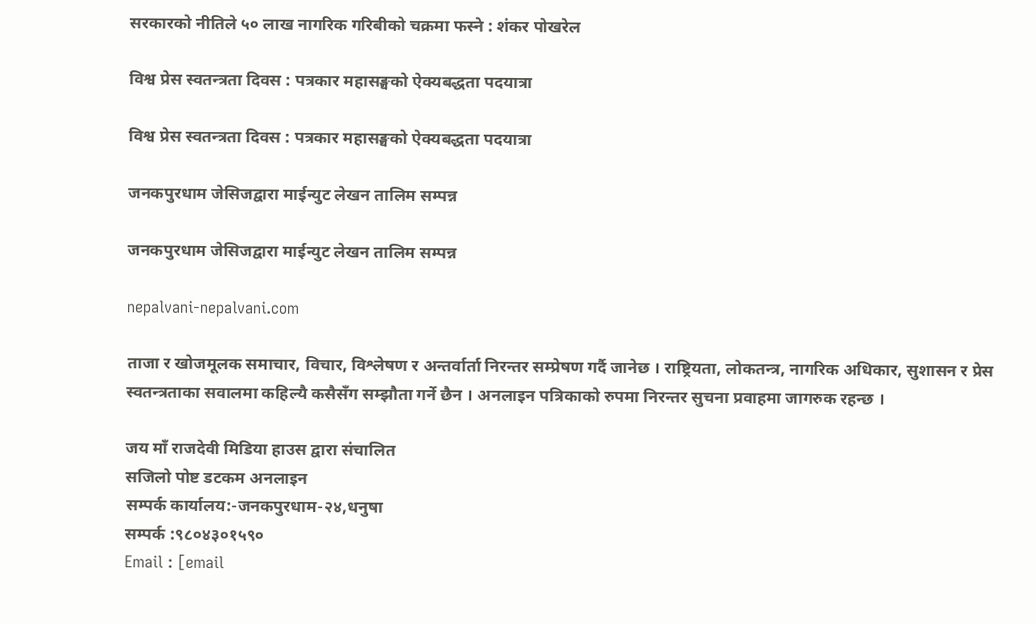सरकारको नीतिले ५० लाख नागरिक गरिबीको चक्रमा फस्ने : शंकर पोखरेल

विश्व प्रेस स्वतन्त्रता दिवस : पत्रकार महासङ्घको ऐक्यबद्धता पदयात्रा

विश्व प्रेस स्वतन्त्रता दिवस : पत्रकार महासङ्घको ऐक्यबद्धता पदयात्रा

जनकपुरधाम जेसिजद्वारा माईन्युट लेखन तालिम सम्पन्न

जनकपुरधाम जेसिजद्वारा माईन्युट लेखन तालिम सम्पन्न

nepalvani-nepalvani.com

ताजा र खोजमूलक समाचार, विचार, विश्लेषण र अन्तर्वार्ता निरन्तर सम्प्रेषण गर्दै जानेछ । राष्ट्रियता, लोकतन्त्र, नागरिक अधिकार, सुशासन र प्रेस स्वतन्त्रताका सवालमा कहिल्यै कसैसँग सम्झौता गर्ने छैन । अनलाइन पत्रिकाको रुपमा निरन्तर सुचना प्रवाहमा जागरुक रहन्छ ।

जय माँ राजदेवी मिडिया हाउस द्वारा संचालित
सजिलो पोष्ट डटकम अनलाइन
सम्पर्क कार्यालय:-जनकपुरधाम-२४,धनुषा
सम्पर्क :९८०४३०१५९०
Email : [email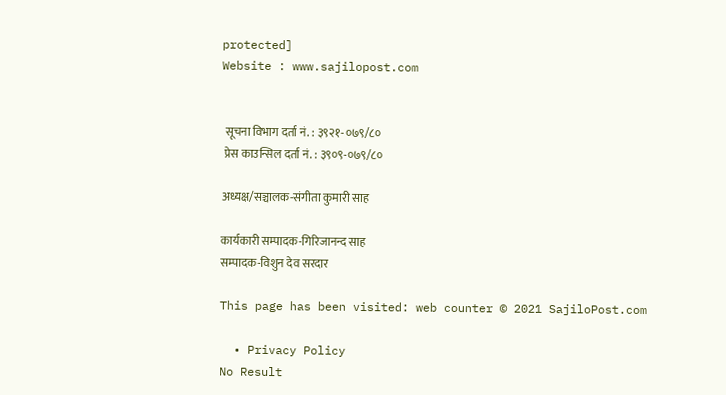protected]
Website : www.sajilopost.com


 सूचना विभाग दर्ता नं. : ३९२१-०७९/८०
 प्रेस काउन्सिल दर्ता नं. : ३९०९-०७९/८०

अध्यक्ष/सञ्चालक-संगीता कुमारी साह

कार्यकारी सम्पादक-गिरिजानन्द साह
सम्पादक-विशुन देव सरदार

This page has been visited: web counter © 2021 SajiloPost.com

  • Privacy Policy
No Result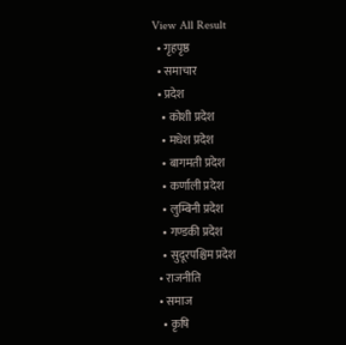View All Result
  • गृहपृष्ठ
  • समाचार
  • प्रदेश
    • कोशी प्रदेश
    • मधेश प्रदेश
    • बागमती प्रदेश
    • कर्णाली प्रदेश
    • लुम्बिनी प्रदेश
    • गण्डकी प्रदेश
    • सुदूरपश्चिम प्रदेश
  • राजनीति
  • समाज
    • कृषि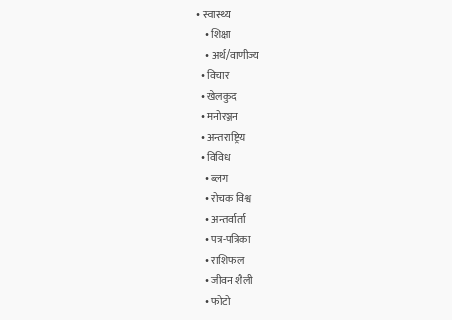• स्वास्थ्य
    • शिक्षा
    • अर्थ/वाणीज्य
  • विचार
  • खेलकुद
  • मनोरञ्जन
  • अन्तराष्ट्रिय
  • विविध
    • ब्लग
    • रोचक विश्व
    • अन्तर्वार्ता
    • पत्र-पत्रिका
    • राशिफल
    • जीवन शैली
    • फोटो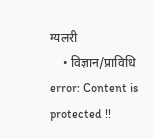ग्यलरी
    • विज्ञान/प्राविधि
error: Content is protected !!